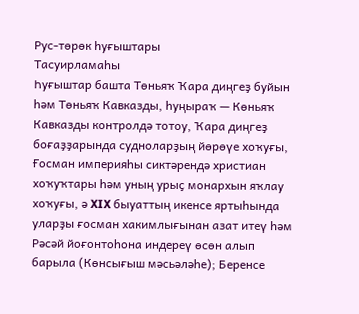Рус-төрөк һуғыштары
Тасуирламаһы
Һуғыштар башта Төньяҡ Ҡара диңгеҙ буйын һәм Төньяҡ Кавказды, һуңыраҡ — Көньяҡ Кавказды контролдә тотоу, Ҡара диңгеҙ боғаҙҙарында судноларҙың йөрөүе хоҡуғы, Ғосман империяһы сиктәрендә христиан хоҡуҡтары һәм уның урыҫ монархын яҡлау хоҡуғы, ә XIX быуаттың икенсе яртыһында уларҙы ғосман хакимлығынан азат итеү һәм Рәсәй йоғонтоһона индереү өсөн алып барыла (Көнсығыш мәсьәләһе); Беренсе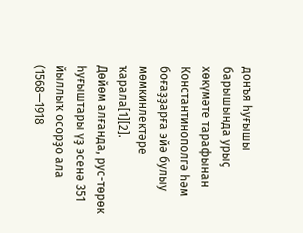донъя һуғышы барышында урыҫ хөкүмәте тарафынан Константинополгә һәм боғаҙҙарға эйә булыу мөмкинлектәре ҡарала[1][2].
Дөйөм алғанда, рус-төрөк һуғыштары үҙ эсенә 351 йыллыҡ осорҙо ала (1568—1918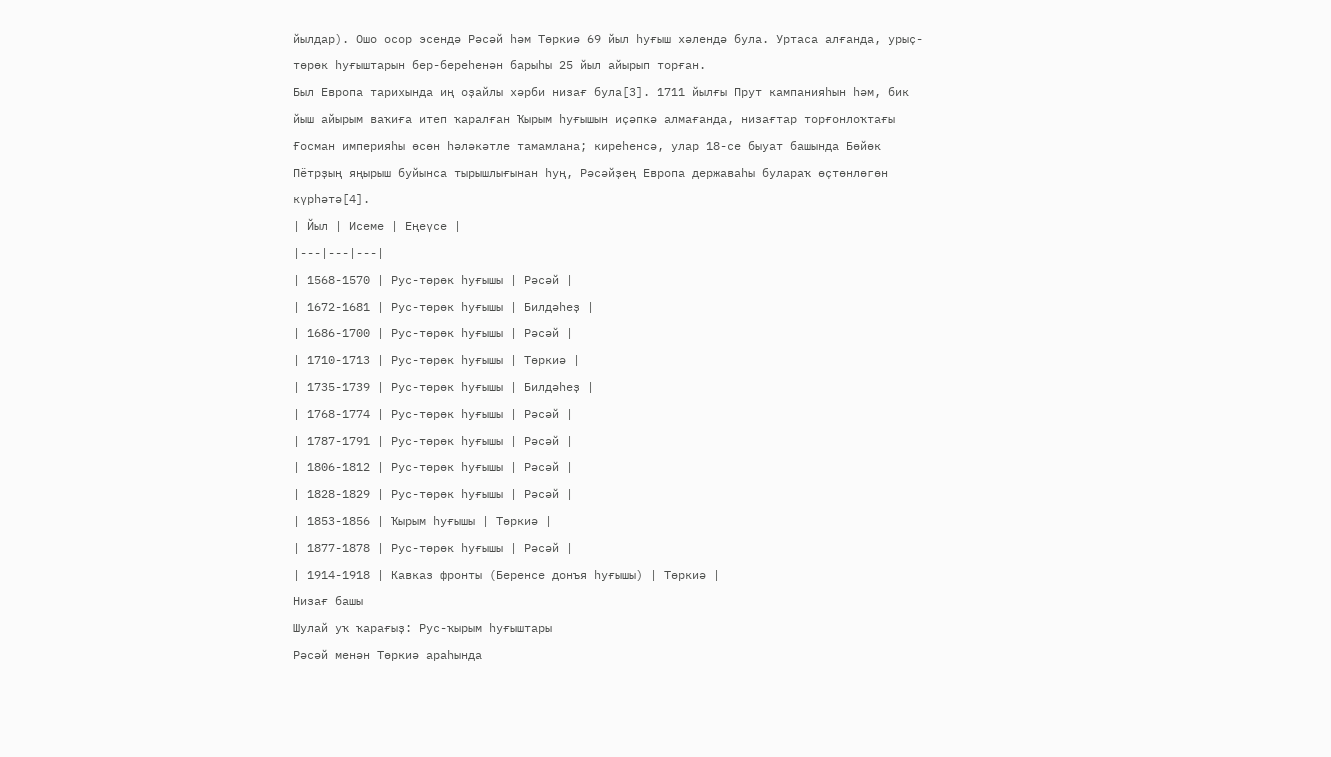йылдар). Ошо осор эсендә Рәсәй һәм Төркиә 69 йыл һуғыш хәлендә була. Уртаса алғанда, урыҫ-төрөк һуғыштарын бер-береһенән барыһы 25 йыл айырып торған.
Был Европа тарихында иң оҙайлы хәрби низағ була[3]. 1711 йылғы Прут кампанияһын һәм, бик йыш айырым ваҡиға итеп ҡаралған Ҡырым һуғышын иҫәпкә алмағанда, низағтар торғонлоҡтағы Ғосман империяһы өсөн һәләкәтле тамамлана; киреһенсә, улар 18-се быуат башында Бөйөк Пётрҙың яңырыш буйынса тырышлығынан һуң, Рәсәйҙең Европа державаһы булараҡ өҫтөнлөгөн күрһәтә[4].
| Йыл | Исеме | Еңеүсе |
|---|---|---|
| 1568-1570 | Рус-төрөк һуғышы | Рәсәй |
| 1672-1681 | Рус-төрөк һуғышы | Билдәһеҙ |
| 1686-1700 | Рус-төрөк һуғышы | Рәсәй |
| 1710-1713 | Рус-төрөк һуғышы | Төркиә |
| 1735-1739 | Рус-төрөк һуғышы | Билдәһеҙ |
| 1768-1774 | Рус-төрөк һуғышы | Рәсәй |
| 1787-1791 | Рус-төрөк һуғышы | Рәсәй |
| 1806-1812 | Рус-төрөк һуғышы | Рәсәй |
| 1828-1829 | Рус-төрөк һуғышы | Рәсәй |
| 1853-1856 | Ҡырым һуғышы | Төркиә |
| 1877-1878 | Рус-төрөк һуғышы | Рәсәй |
| 1914-1918 | Кавказ фронты (Беренсе донъя һуғышы) | Төркиә |
Низағ башы
Шулай уҡ ҡарағыҙ: Рус-ҡырым һуғыштары
Рәсәй менән Төркиә араһында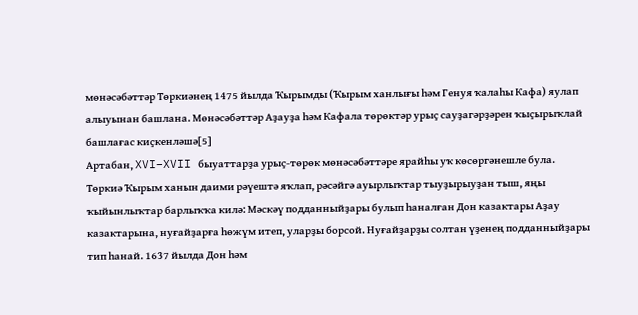мөнәсәбәттәр Төркиәнең 1475 йылда Ҡырымды (Ҡырым ханлығы һәм Генуя ҡалаһы Кафа) яулап алыуынан башлана. Мөнәсәбәттәр Аҙауҙа һәм Кафала төрөктәр урыҫ сауҙагәрҙәрен ҡыҫырыҡлай башлағас киҫкенләшә[5]
Артабан, XVI−XVII быуаттарҙа урыҫ-төрөк мөнәсәбәттәре ярайһы уҡ көсөргәнешле була. Төркиә Ҡырым ханын даими рәүештә яҡлап, рәсәйгә ауырлыҡтар тыуҙырыуҙан тыш, яңы ҡыйынлыҡтар барлыҡҡа килә: Мәскәү подданныйҙары булып һаналған Дон казактары Аҙау казактарына, нуғайҙарға һөжүм итеп, уларҙы борсой. Нуғайҙарҙы солтан үҙенең подданныйҙары тип һанай. 1637 йылда Дон һәм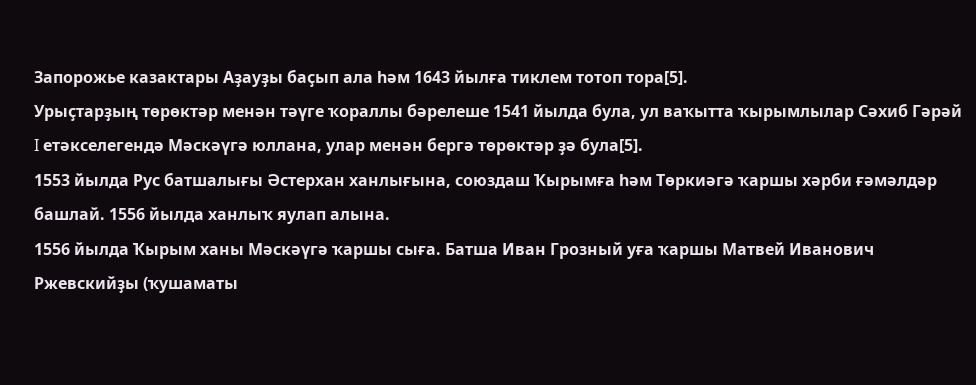Запорожье казактары Аҙауҙы баҫып ала һәм 1643 йылға тиклем тотоп тора[5].
Урыҫтарҙың төрөктәр менән тәүге ҡораллы бәрелеше 1541 йылда була, ул ваҡытта ҡырымлылар Сәхиб Гәрәй I етәкселегендә Мәскәүгә юллана, улар менән бергә төрөктәр ҙә була[5].
1553 йылда Рус батшалығы Әстерхан ханлығына, союздаш Ҡырымға һәм Төркиәгә ҡаршы хәрби ғәмәлдәр башлай. 1556 йылда ханлыҡ яулап алына.
1556 йылда Ҡырым ханы Мәскәүгә ҡаршы сыға. Батша Иван Грозный уға ҡаршы Матвей Иванович Ржевскийҙы (ҡушаматы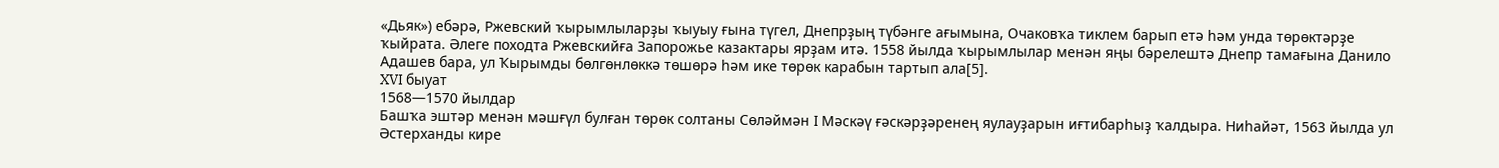«Дьяк») ебәрә, Ржевский ҡырымлыларҙы ҡыуыу ғына түгел, Днепрҙың түбәнге ағымына, Очаковҡа тиклем барып етә һәм унда төрөктәрҙе ҡыйрата. Әлеге походта Ржевскийға Запорожье казактары ярҙам итә. 1558 йылда ҡырымлылар менән яңы бәрелештә Днепр тамағына Данило Адашев бара, ул Ҡырымды бөлгөнлөккә төшөрә һәм ике төрөк карабын тартып ала[5].
XVI быуат
1568—1570 йылдар
Башҡа эштәр менән мәшғүл булған төрөк солтаны Сөләймән I Мәскәү ғәскәрҙәренең яулауҙарын иғтибарһыҙ ҡалдыра. Ниһайәт, 1563 йылда ул Әстерханды кире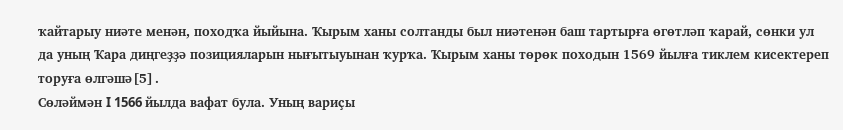ҡайтарыу ниәте менән, походҡа йыйына. Ҡырым ханы солтанды был ниәтенән баш тартырға өгөтләп ҡарай, сөнки ул да уның Ҡара диңгеҙҙә позицияларын нығытыуынан ҡурҡа. Ҡырым ханы төрөк походын 1569 йылға тиклем кисектереп торуға өлгәшә[5].
Сөләймән I 1566 йылда вафат була. Уның вариҫы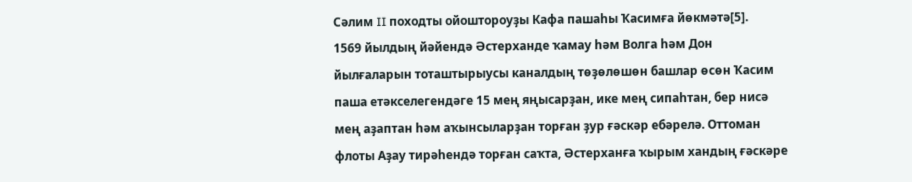Сәлим II походты ойоштороуҙы Кафа пашаһы Ҡасимға йөкмәтә[5].
1569 йылдың йәйендә Әстерханде ҡамау һәм Волга һәм Дон йылғаларын тоташтырыусы каналдың төҙөлөшөн башлар өсөн Ҡасим паша етәкселегендәге 15 мең яңысарҙан, ике мең сипаһтан, бер нисә мең аҙаптан һәм аҡынсыларҙан торған ҙур ғәскәр ебәрелә. Оттоман флоты Аҙау тирәһендә торған саҡта, Әстерханға ҡырым хандың ғәскәре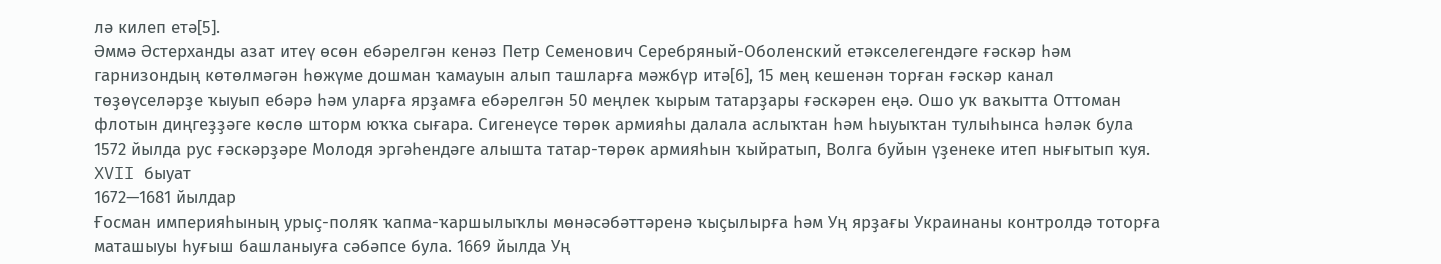лә килеп етә[5].
Әммә Әстерханды азат итеү өсөн ебәрелгән кенәз Петр Семенович Серебряный-Оболенский етәкселегендәге ғәскәр һәм гарнизондың көтөлмәгән һөжүме дошман ҡамауын алып ташларға мәжбүр итә[6], 15 мең кешенән торған ғәскәр канал төҙөүселәрҙе ҡыуып ебәрә һәм уларға ярҙамға ебәрелгән 50 меңлек ҡырым татарҙары ғәскәрен еңә. Ошо уҡ ваҡытта Оттоман флотын диңгеҙҙәге көслө шторм юҡҡа сығара. Сигенеүсе төрөк армияһы далала аслыҡтан һәм һыуыҡтан тулыһынса һәләк була
1572 йылда рус ғәскәрҙәре Молодя эргәһендәге алышта татар-төрөк армияһын ҡыйратып, Волга буйын үҙенеке итеп нығытып ҡуя.
XVII быуат
1672—1681 йылдар
Ғосман империяһының урыҫ-поляҡ ҡапма-ҡаршылыҡлы мөнәсәбәттәренә ҡыҫылырға һәм Уң ярҙағы Украинаны контролдә тоторға маташыуы һуғыш башланыуға сәбәпсе була. 1669 йылда Уң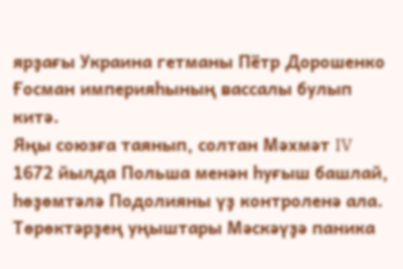ярҙағы Украина гетманы Пётр Дорошенко Ғосман империяһының вассалы булып китә.
Яңы союзға таянып, солтан Мәхмәт IV 1672 йылда Польша менән һуғыш башлай, һөҙөмтәлә Подолияны үҙ контроленә ала. Төрөктәрҙең уңыштары Мәскәүҙә паника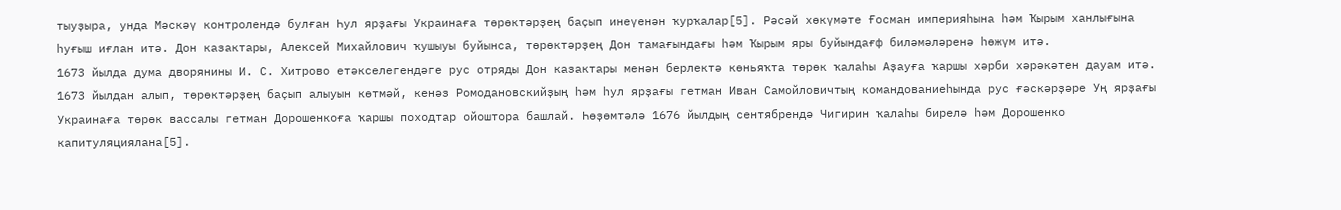тыуҙыра, унда Мәскәү контролендә булған Һул ярҙағы Украинаға төрөктәрҙең баҫып инеүенән ҡурҡалар[5]. Рәсәй хөкүмәте Ғосман империяһына һәм Ҡырым ханлығына һуғыш иғлан итә. Дон казактары, Алексей Михайлович ҡушыуы буйынса, төрөктәрҙең Дон тамағындағы һәм Ҡырым яры буйындағф биләмәләренә һөжүм итә.
1673 йылда дума дворянины И. С. Хитрово етәкселегендәге рус отряды Дон казактары менән берлектә көньяҡта төрөк ҡалаһы Аҙауға ҡаршы хәрби хәрәкәтен дауам итә. 1673 йылдан алып, төрөктәрҙең баҫып алыуын көтмәй, кенәз Ромодановскийҙың һәм һул ярҙағы гетман Иван Самойловичтың командованиеһында рус ғәскәрҙәре Уң ярҙағы Украинаға төрөк вассалы гетман Дорошенкоға ҡаршы походтар ойоштора башлай. Һөҙөмтәлә 1676 йылдың сентябрендә Чигирин ҡалаһы бирелә һәм Дорошенко капитуляциялана[5].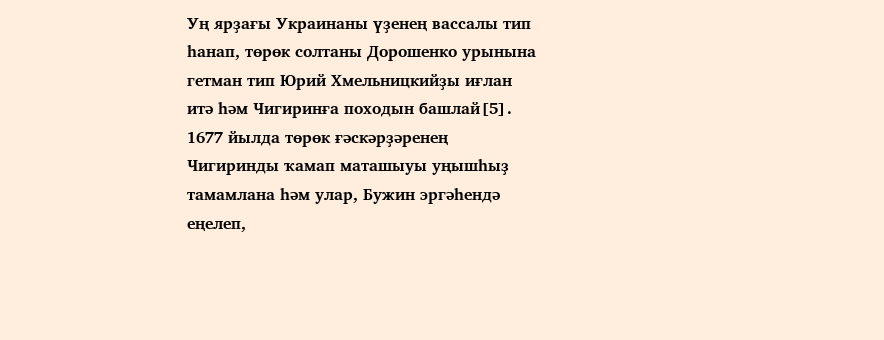Уң ярҙағы Украинаны үҙенең вассалы тип һанап, төрөк солтаны Дорошенко урынына гетман тип Юрий Хмельницкийҙы иғлан итә һәм Чигиринға походын башлай[5].
1677 йылда төрөк ғәскәрҙәренең Чигиринды ҡамап маташыуы уңышһыҙ тамамлана һәм улар, Бужин эргәһендә еңелеп,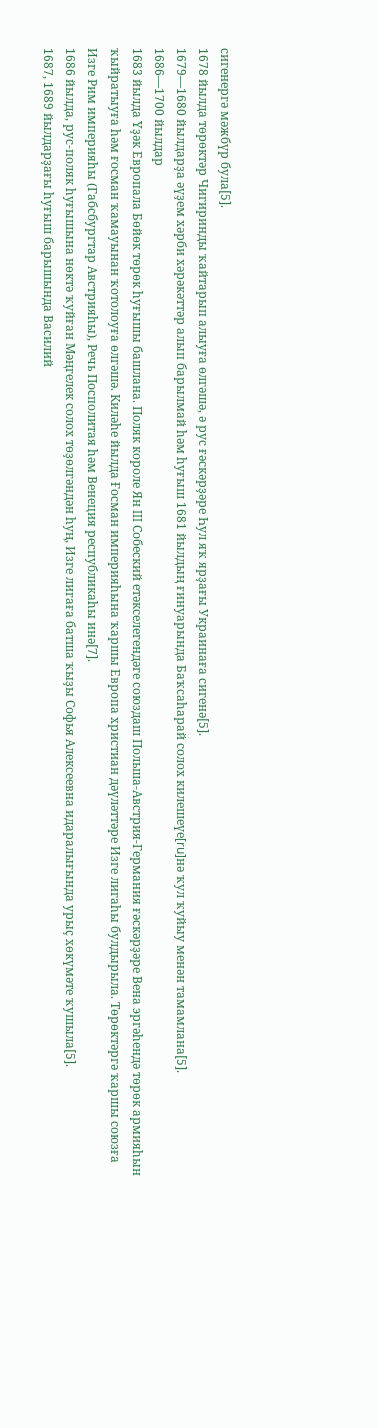сигенергә мәжбүр була[5].
1678 йылда төрөктәр Чигиринды ҡайтарып алыуға өлгәшә, ә рус ғәскәрҙәре Һул яҡ ярҙағы Украинаға сигенә[5].
1679—1680 йылдарҙа әүҙем хәрби хәрәкәттәр алып барылмай һәм һуғыш 1681 йылдың ғинуарында Баҡсаһарай солох килешеүе[ru]нә ҡул ҡуйыу менән тамамлана[5].
1686—1700 йылдар
1683 йылда Үҙәк Европала Бөйөк төрөк һуғышы башлана. Поляк короле Ян III Собеский етәкселегендәге союздаш Польша-Австрия-Германия ғәскәрҙәре Вена эргәһендә төрөк армияһын ҡыйратыуға һәм ғосман ҡамауынан ҡотолоуға өлгәшә. Киләһе йылда Ғосман империяһына ҡаршы Европа христиан дәүләттәре Изге лигаһы булдырыла. Төрөктәргә ҡаршы союзға Изге Рим империяһы (Габсбургтар Австрияһы), Речь Посполитая һәм Венеция республикаһы инә[7].
1686 йылда, рус-поляк һуғышына нөктә ҡуйған Мәңгелек солох төҙөлгәндән һуң, Изге лигаға батша ҡыҙы Софья Алексеевна идаралығында урыҫ хөкүмәте ҡушыла[5].
1687, 1689 йылдарҙағы һуғыш барышында Василий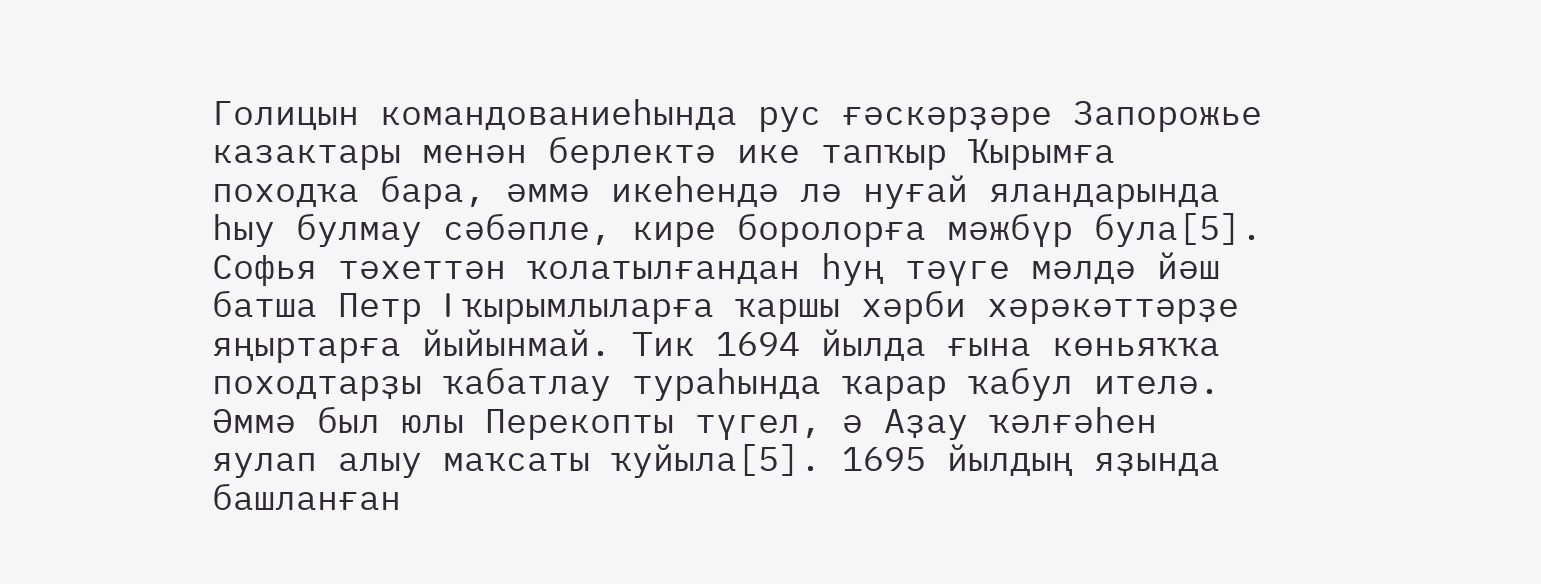Голицын командованиеһында рус ғәскәрҙәре Запорожье казактары менән берлектә ике тапҡыр Ҡырымға походҡа бара, әммә икеһендә лә нуғай яландарында һыу булмау сәбәпле, кире боролорға мәжбүр була[5].
Софья тәхеттән ҡолатылғандан һуң тәүге мәлдә йәш батша Петр I ҡырымлыларға ҡаршы хәрби хәрәкәттәрҙе яңыртарға йыйынмай. Тик 1694 йылда ғына көньяҡҡа походтарҙы ҡабатлау тураһында ҡарар ҡабул ителә. Әммә был юлы Перекопты түгел, ә Аҙау ҡәлғәһен яулап алыу маҡсаты ҡуйыла[5]. 1695 йылдың яҙында башланған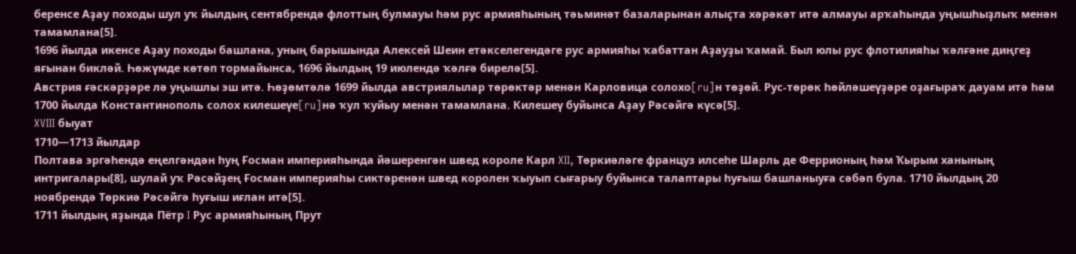беренсе Аҙау походы шул уҡ йылдың сентябрендә флоттың булмауы һәм рус армияһының тәьминәт базаларынан алыҫта хәрәкәт итә алмауы арҡаһында уңышһыҙлыҡ менән тамамлана[5].
1696 йылда икенсе Аҙау походы башлана, уның барышында Алексей Шеин етәкселегендәге рус армияһы ҡабаттан Аҙауҙы ҡамай. Был юлы рус флотилияһы ҡәлғәне диңгеҙ яғынан бикләй. Һөжүмде көтөп тормайынса, 1696 йылдың 19 июлендә ҡәлғә бирелә[5].
Австрия ғәскәрҙәре лә уңышлы эш итә. Һөҙөмтәлә 1699 йылда австриялылар төрөктәр менән Карловица солохо[ru]н төҙөй. Рус-төрөк һөйләшеүҙәре оҙағыраҡ дауам итә һәм 1700 йылда Константинополь солох килешеүе[ru]нә ҡул ҡуйыу менән тамамлана. Килешеү буйынса Аҙау Рәсәйгә күсә[5].
XVIII быуат
1710—1713 йылдар
Полтава эргәһендә еңелгәндән һуң Ғосман империяһында йәшеренгән швед короле Карл XII, Төркиәләге француз илсеһе Шарль де Феррионың һәм Ҡырым ханының интригалары[8], шулай уҡ Рәсәйҙең Ғосман империяһы сиктәренән швед королен ҡыуып сығарыу буйынса талаптары һуғыш башланыуға сәбәп була. 1710 йылдың 20 ноябрендә Төркиә Рәсәйгә һуғыш иғлан итә[5].
1711 йылдың яҙында Пётр I Рус армияһының Прут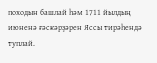походын башлай һәм 1711 йылдың июненә ғәскәрҙәрен Яссы тирәһендә туплай.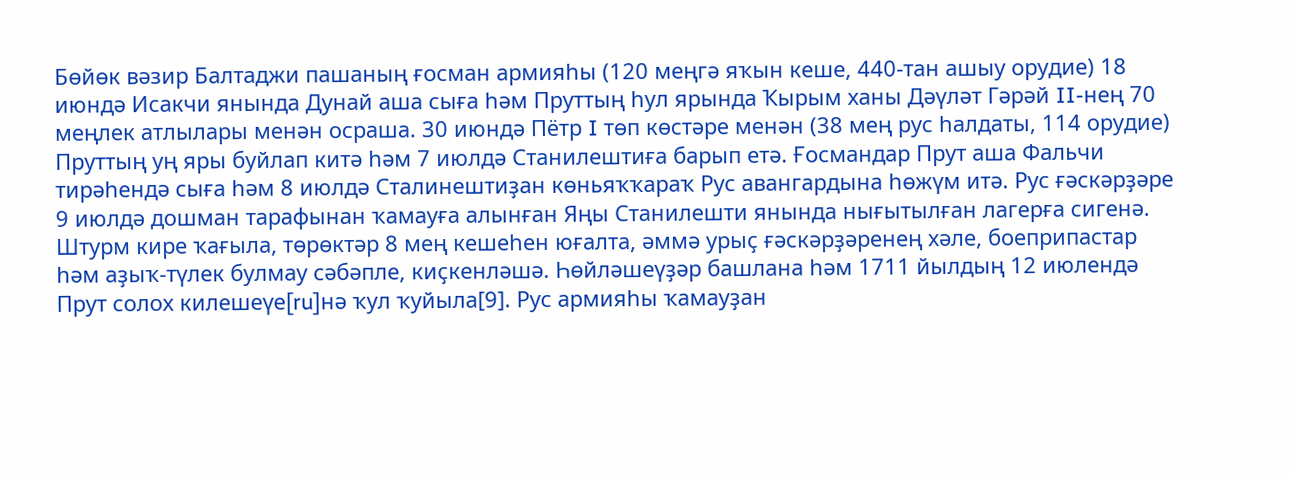Бөйөк вәзир Балтаджи пашаның ғосман армияһы (120 меңгә яҡын кеше, 440-тан ашыу орудие) 18 июндә Исакчи янында Дунай аша сыға һәм Пруттың һул ярында Ҡырым ханы Дәүләт Гәрәй II-нең 70 меңлек атлылары менән осраша. 30 июндә Пётр I төп көстәре менән (38 мең рус һалдаты, 114 орудие) Пруттың уң яры буйлап китә һәм 7 июлдә Станилештиға барып етә. Ғосмандар Прут аша Фальчи тирәһендә сыға һәм 8 июлдә Сталинештиҙан көньяҡҡараҡ Рус авангардына һөжүм итә. Рус ғәскәрҙәре 9 июлдә дошман тарафынан ҡамауға алынған Яңы Станилешти янында нығытылған лагерға сигенә. Штурм кире ҡағыла, төрөктәр 8 мең кешеһен юғалта, әммә урыҫ ғәскәрҙәренең хәле, боеприпастар һәм аҙыҡ-түлек булмау сәбәпле, киҫкенләшә. Һөйләшеүҙәр башлана һәм 1711 йылдың 12 июлендә Прут солох килешеүе[ru]нә ҡул ҡуйыла[9]. Рус армияһы ҡамауҙан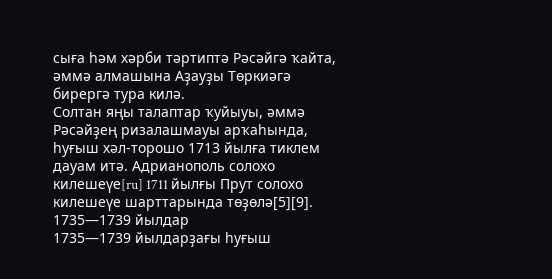сыға һәм хәрби тәртиптә Рәсәйгә ҡайта, әммә алмашына Аҙауҙы Төркиәгә бирергә тура килә.
Солтан яңы талаптар ҡуйыуы, әммә Рәсәйҙең ризалашмауы арҡаһында, һуғыш хәл-торошо 1713 йылға тиклем дауам итә. Адрианополь солохо килешеүе[ru] 1711 йылғы Прут солохо килешеүе шарттарында төҙөлә[5][9].
1735—1739 йылдар
1735—1739 йылдарҙағы һуғыш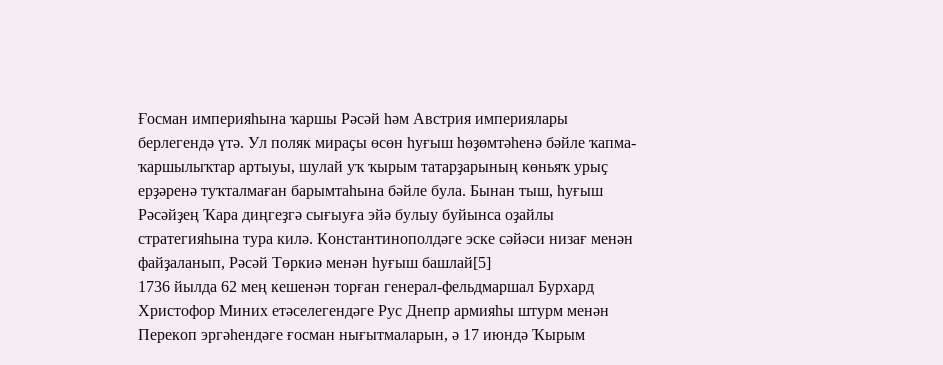Ғосман империяһына ҡаршы Рәсәй һәм Австрия империялары берлегендә үтә. Ул поляк мираҫы өсөн һуғыш һөҙөмтәһенә бәйле ҡапма-ҡаршылыҡтар артыуы, шулай уҡ ҡырым татарҙарының көньяҡ урыҫ ерҙәренә туҡталмаған барымтаһына бәйле була. Бынан тыш, һуғыш Рәсәйҙең Ҡара диңгеҙгә сығыуға эйә булыу буйынса оҙайлы стратегияһына тура килә. Константинополдәге эске сәйәси низағ менән файҙаланып, Рәсәй Төркиә менән һуғыш башлай[5]
1736 йылда 62 мең кешенән торған генерал-фельдмаршал Бурхард Христофор Миних етәселегендәге Рус Днепр армияһы штурм менән Перекоп эргәһендәге ғосман нығытмаларын, ә 17 июндә Ҡырым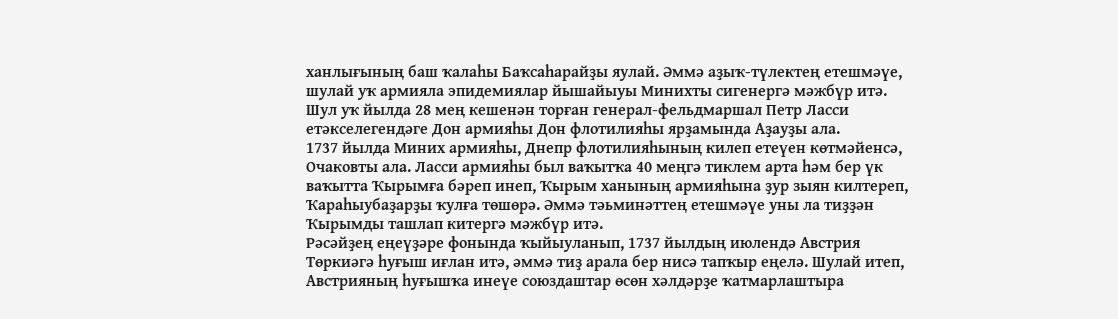ханлығының баш ҡалаһы Баҡсаһарайҙы яулай. Әммә аҙыҡ-түлектең етешмәүе, шулай уҡ армияла эпидемиялар йышайыуы Минихты сигенергә мәжбүр итә. Шул уҡ йылда 28 мең кешенән торған генерал-фельдмаршал Петр Ласси етәкселегендәге Дон армияһы Дон флотилияһы ярҙамында Аҙауҙы ала.
1737 йылда Миних армияһы, Днепр флотилияһының килеп етеүен көтмәйенсә, Очаковты ала. Ласси армияһы был ваҡытҡа 40 меңгә тиклем арта һәм бер үк ваҡытта Ҡырымға бәреп инеп, Ҡырым ханының армияһына ҙур зыян килтереп, Ҡараһыубаҙарҙы ҡулға төшөрә. Әммә тәьминәттең етешмәүе уны ла тиҙҙән Ҡырымды ташлап китергә мәжбүр итә.
Рәсәйҙең еңеүҙәре фонында ҡыйыуланып, 1737 йылдың июлендә Австрия Төркиәгә һуғыш иғлан итә, әммә тиҙ арала бер нисә тапҡыр еңелә. Шулай итеп, Австрияның һуғышҡа инеүе союздаштар өсөн хәлдәрҙе ҡатмарлаштыра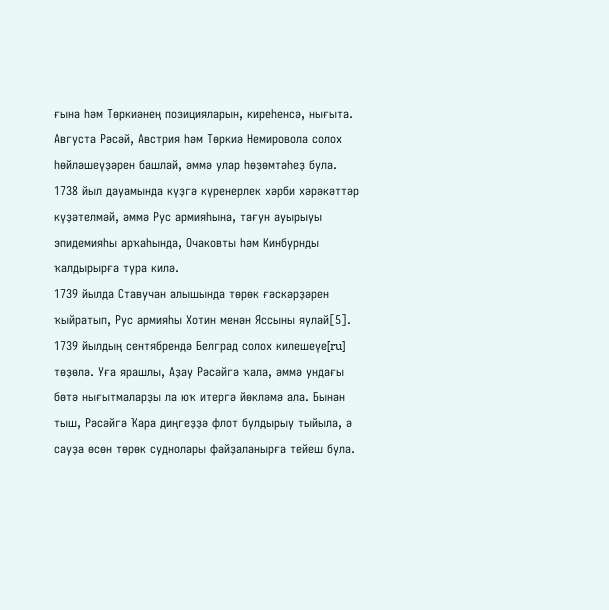ғына һәм Төркиәнең позицияларын, киреһенсә, нығыта.
Августа Рәсәй, Австрия һәм Төркиә Немировола солох һөйләшеүҙәрен башлай, әммә улар һөҙөмтәһеҙ була. 1738 йыл дауамында күҙгә күренерлек хәрби хәрәкәттәр күҙәтелмәй, әммә Рус армияһына, тағун ауырыуы эпидемияһы арҡаһында, Очаковты һәм Кинбурнды ҡалдырырға тура килә.
1739 йылда Ставучан алышында төрөк ғәскәрҙәрен ҡыйратып, Рус армияһы Хотин менән Яссыны яулай[5].
1739 йылдың сентябрендә Белград солох килешеүе[ru] төҙөлә. Уға ярашлы, Аҙау Рәсәйгә ҡала, әммә ундағы бөтә нығытмаларҙы ла юҡ итергә йөкләмә ала. Бынан тыш, Рәсәйгә Ҡара диңгеҙҙә флот булдырыу тыйыла, ә сауҙа өсөн төрөк суднолары файҙаланырға тейеш була.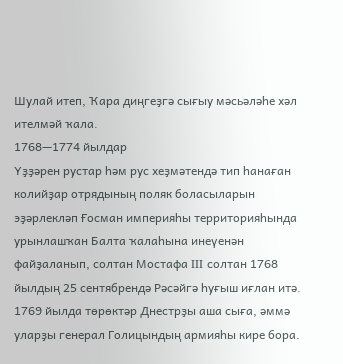Шулай итеп, Ҡара диңгеҙгә сығыу мәсьәләһе хәл ителмәй ҡала.
1768—1774 йылдар
Үҙҙәрен рустар һәм рус хеҙмәтендә тип һанаған колийҙар отрядының поляк боласыларын эҙәрлекләп Ғосман империяһы территорияһында урынлашҡан Балта ҡалаһына инеүенән файҙаланып, солтан Мостафа III солтан 1768 йылдың 25 сентябрендә Рәсәйгә һуғыш иғлан итә.
1769 йылда төрөктәр Днестрҙы аша сыға, әммә уларҙы генерал Голицындың армияһы кире бора.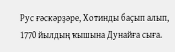Рус ғәскәрҙәре, Хотинды баҫып алып, 1770 йылдың ҡышына Дунайға сыға.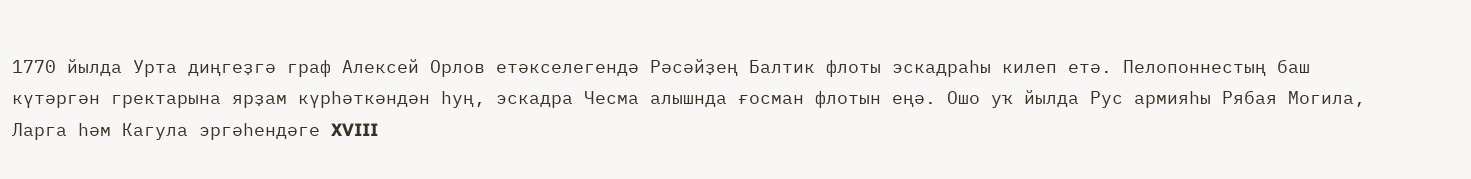1770 йылда Урта диңгеҙгә граф Алексей Орлов етәкселегендә Рәсәйҙең Балтик флоты эскадраһы килеп етә. Пелопоннестың баш күтәргән гректарына ярҙам күрһәткәндән һуң, эскадра Чесма алышнда ғосман флотын еңә. Ошо уҡ йылда Рус армияһы Рябая Могила, Ларга һәм Кагула эргәһендәге XVIII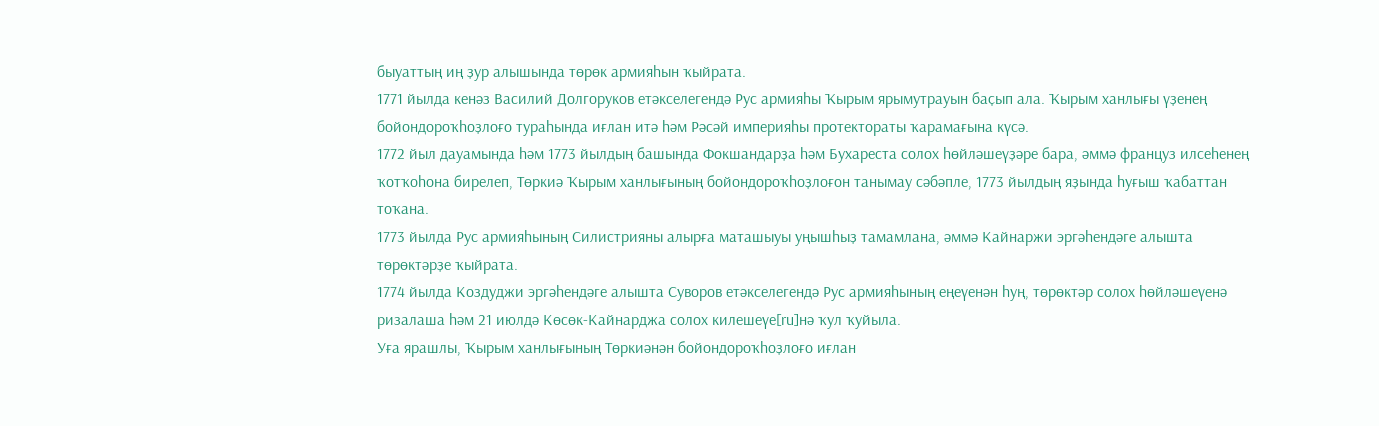быуаттың иң ҙур алышында төрөк армияһын ҡыйрата.
1771 йылда кенәз Василий Долгоруков етәкселегендә Рус армияһы Ҡырым ярымутрауын баҫып ала. Ҡырым ханлығы үҙенең бойондороҡһоҙлоғо тураһында иғлан итә һәм Рәсәй империяһы протектораты ҡарамағына күсә.
1772 йыл дауамында һәм 1773 йылдың башында Фокшандарҙа һәм Бухареста солох һөйләшеүҙәре бара, әммә француз илсеһенең ҡотҡоһона бирелеп, Төркиә Ҡырым ханлығының бойондороҡһоҙлоғон танымау сәбәпле, 1773 йылдың яҙында һуғыш ҡабаттан тоҡана.
1773 йылда Рус армияһының Силистрияны алырға маташыуы уңышһыҙ тамамлана, әммә Кайнаржи эргәһендәге алышта төрөктәрҙе ҡыйрата.
1774 йылда Коздуджи эргәһендәге алышта Суворов етәкселегендә Рус армияһының еңеүенән һуң, төрөктәр солох һөйләшеүенә ризалаша һәм 21 июлдә Көсөк-Кайнарджа солох килешеүе[ru]нә ҡул ҡуйыла.
Уға ярашлы, Ҡырым ханлығының Төркиәнән бойондороҡһоҙлоғо иғлан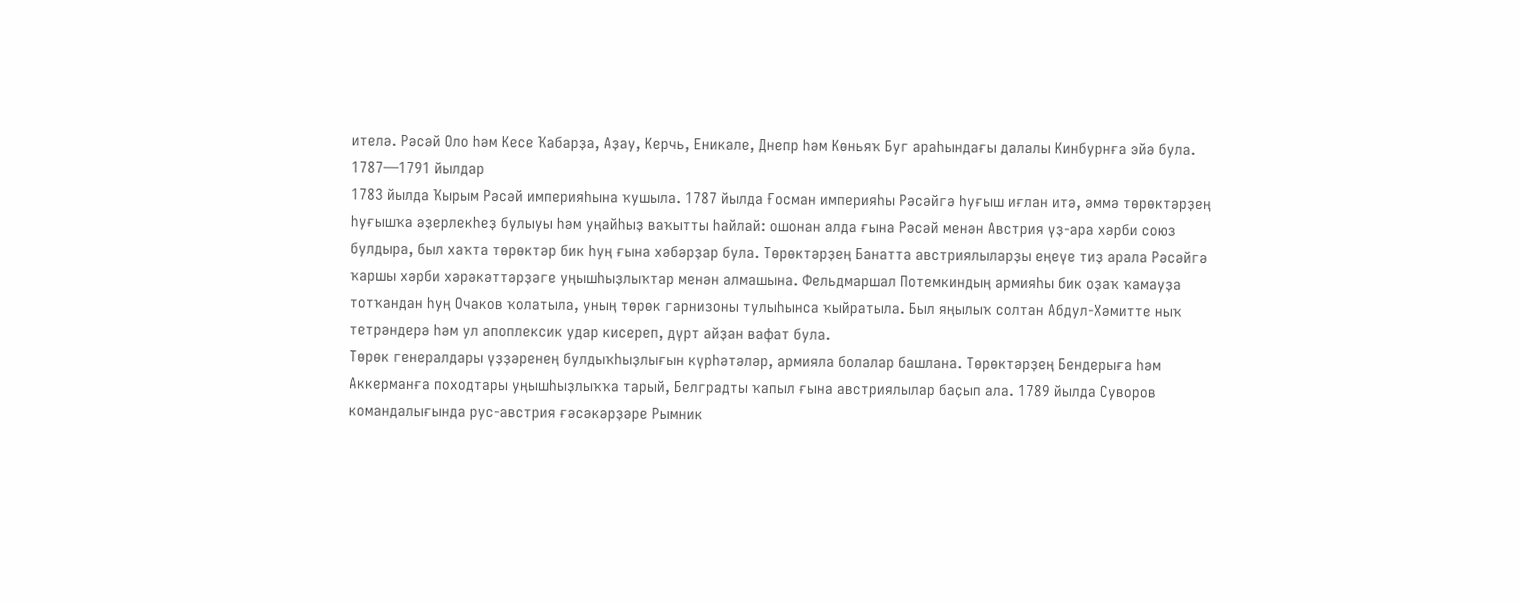ителә. Рәсәй Оло һәм Кесе Ҡабарҙа, Аҙау, Керчь, Еникале, Днепр һәм Көньяҡ Буг араһындағы далалы Кинбурнға эйә була.
1787—1791 йылдар
1783 йылда Ҡырым Рәсәй империяһына ҡушыла. 1787 йылда Ғосман империяһы Рәсәйгә һуғыш иғлан итә, әммә төрөктәрҙең һуғышҡа әҙерлекһеҙ булыуы һәм уңайһыҙ ваҡытты һайлай: ошонан алда ғына Рәсәй менән Австрия үҙ-ара хәрби союз булдыра, был хаҡта төрөктәр бик һуң ғына хәбәрҙар була. Төрөктәрҙең Банатта австриялыларҙы еңеүе тиҙ арала Рәсәйгә ҡаршы хәрби хәрәкәттәрҙәге уңышһыҙлыҡтар менән алмашына. Фельдмаршал Потемкиндың армияһы бик оҙаҡ ҡамауҙа тотҡандан һуң Очаков ҡолатыла, уның төрөк гарнизоны тулыһынса ҡыйратыла. Был яңылыҡ солтан Абдул-Хәмитте ныҡ тетрәндерә һәм ул апоплексик удар кисереп, дүрт айҙан вафат була.
Төрөк генералдары үҙҙәренең булдыҡһыҙлығын күрһәтәләр, армияла болалар башлана. Төрөктәрҙең Бендерыға һәм Аккерманға походтары уңышһыҙлыҡҡа тарый, Белградты ҡапыл ғына австриялылар баҫып ала. 1789 йылда Суворов командалығында рус-австрия ғәсәкәрҙәре Рымник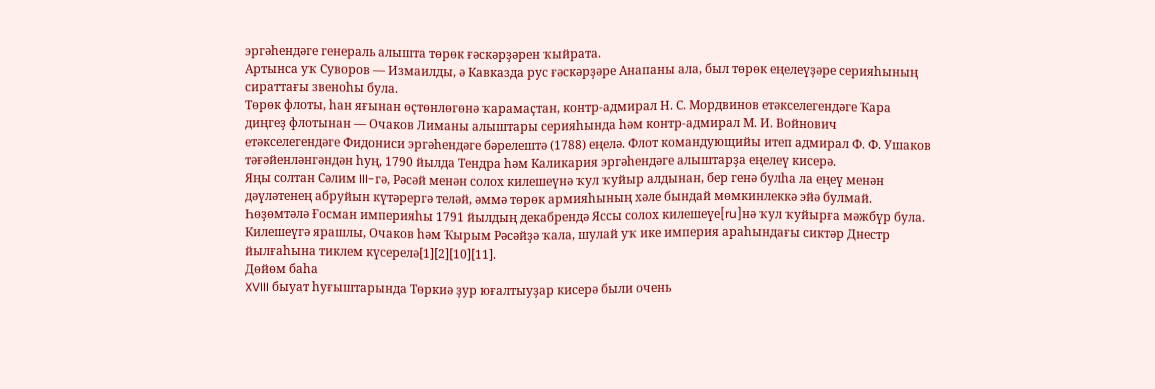эргәһендәге генераль алышта төрөк ғәскәрҙәрен ҡыйрата.
Артынса уҡ Суворов — Измаилды, ә Кавказда рус ғәскәрҙәре Анапаны ала, был төрөк еңелеүҙәре серияһының сираттағы звеноһы була.
Төрөк флоты, һан яғынан өҫтөнлөгөнә ҡарамаҫтан, контр-адмирал Н. С. Мордвинов етәкселегендәге Ҡара диңгеҙ флотынан — Очаков Лиманы алыштары серияһында һәм контр-адмирал М. И. Войнович етәкселегендәге Фидониси эргәһендәге бәрелештә (1788) еңелә. Флот командующийы итеп адмирал Ф. Ф. Ушаков тәғәйенләнгәндән һуң, 1790 йылда Тендра һәм Каликария эргәһендәге алыштарҙа еңелеү кисерә.
Яңы солтан Сәлим III-гә, Рәсәй менән солох килешеүнә ҡул ҡуйыр алдынан, бер генә булһа ла еңеү менән дәүләтенең абруйын күтәрергә теләй, әммә төрөк армияһының хәле бындай мөмкинлеккә эйә булмай. Һөҙөмтәлә Ғосман империяһы 1791 йылдың декабрендә Яссы солох килешеүе[ru]нә ҡул ҡуйырға мәжбүр була. Килешеүгә ярашлы, Очаков һәм Ҡырым Рәсәйҙә ҡала, шулай уҡ ике империя араһындағы сиктәр Днестр йылғаһына тиклем күсерелә[1][2][10][11].
Дөйөм баһа
XVIII быуат һуғыштарында Төркиә ҙур юғалтыуҙар кисерә были очень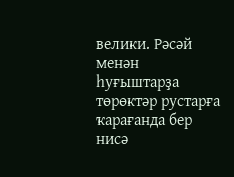велики. Рәсәй менән һуғыштарҙа төрөктәр рустарға ҡарағанда бер нисә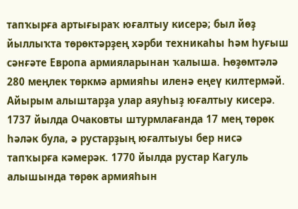тапҡырға артығыраҡ юғалтыу кисерә; был йөҙ йыллыҡта төрөктәрҙең хәрби техникаһы һәм һуғыш сәнғәте Европа армияларынан ҡалыша. Һөҙөмтәлә 280 меңлек төркмә армияһы иленә еңеү килтермәй. Айырым алыштарҙа улар аяуһыҙ юғалтыу кисерә. 1737 йылда Очаковты штурмлағанда 17 мең төрөк һәләк була, ә рустарҙың юғалтыуы бер нисә тапҡырға кәмерәк. 1770 йылда рустар Кагуль алышында төрөк армияһын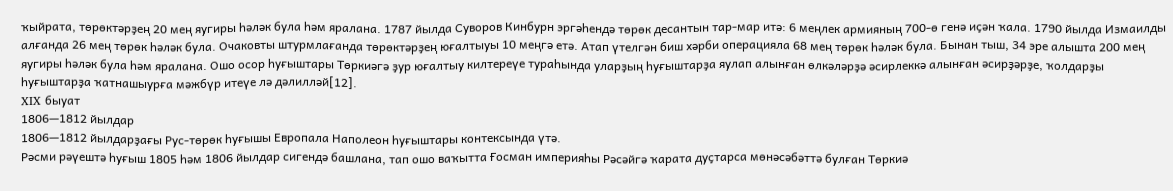ҡыйрата, төрөктәрҙең 20 мең яугиры һәләк була һәм яралана. 1787 йылда Суворов Кинбурн эргәһендә төрөк десантын тар-мар итә: 6 меңлек армияның 700-ө генә иҫән ҡала. 1790 йылда Измаилды алғанда 26 мең төрөк һәләк була. Очаковты штурмлағанда төрөктәрҙең юғалтыуы 10 меңгә етә. Атап үтелгән биш хәрби операцияла 68 мең төрөк һәләк була. Бынан тыш, 34 эре алышта 200 мең яугиры һәләк була һәм яралана. Ошо осор һуғыштары Төркиәгә ҙур юғалтыу килтереүе тураһында уларҙың һуғыштарҙа яулап алынған өлкәләрҙә әсирлеккә алынған әсирҙәрҙе, ҡолдарҙы һуғыштарҙа ҡатнашыурға мәжбүр итеүе лә дәлилләй[12].
XIX быуат
1806—1812 йылдар
1806—1812 йылдарҙағы Рус-төрөк һуғышы Европала Наполеон һуғыштары контексында үтә.
Рәсми рәүештә һуғыш 1805 һәм 1806 йылдар сигендә башлана, тап ошо ваҡытта Ғосман империяһы Рәсәйгә ҡарата дуҫтарса мөнәсәбәттә булған Төркиә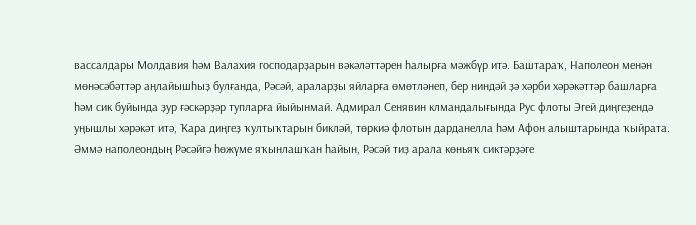вассалдары Молдавия һәм Валахия господарҙарын вәкәләттәрен һалырға мәжбүр итә. Баштараҡ, Наполеон менән мөнәсәбәттәр аңлайышһыҙ булғанда, Рәсәй, араларҙы яйларға өмөтләнеп, бер ниндәй ҙә хәрби хәрәкәттәр башларға һәм сик буйында ҙур ғәскәрҙәр тупларға йыйынмай. Адмирал Сенявин клмандалығында Рус флоты Эгей диңгеҙендә уңышлы хәрәкәт итә, Ҡара диңгеҙ ҡултыҡтарын бикләй, төркиә флотын дарданелла һәм Афон алыштарында ҡыйрата. Әммә наполеондың Рәсәйгә һөжүме яҡынлашҡан һайын, Рәсәй тиҙ арала көньяҡ сиктәрҙәге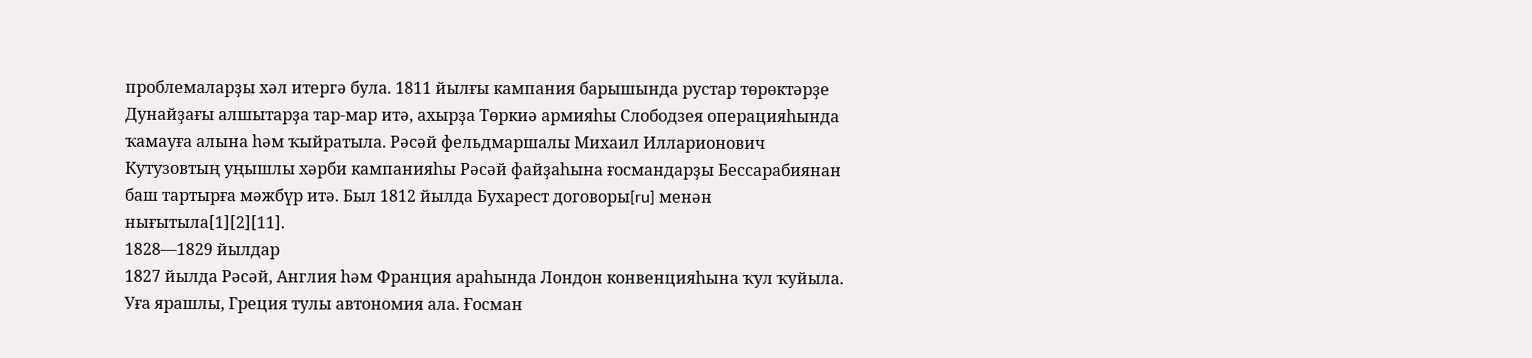проблемаларҙы хәл итергә була. 1811 йылғы кампания барышында рустар төрөктәрҙе Дунайҙағы алшытарҙа тар-мар итә, ахырҙа Төркиә армияһы Слободзея операцияһында ҡамауға алына һәм ҡыйратыла. Рәсәй фельдмаршалы Михаил Илларионович Кутузовтың уңышлы хәрби кампанияһы Рәсәй файҙаһына ғосмандарҙы Бессарабиянан баш тартырға мәжбүр итә. Был 1812 йылда Бухарест договоры[ru] менән нығытыла[1][2][11].
1828—1829 йылдар
1827 йылда Рәсәй, Англия һәм Франция араһында Лондон конвенцияһына ҡул ҡуйыла. Уға ярашлы, Греция тулы автономия ала. Ғосман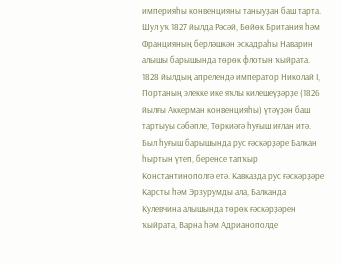империяһы конвенцияны таныуҙан баш тарта.
Шул уҡ 1827 йылда Рәсәй, Бөйөк Британия һәм Францияның берләшкән эскадраһы Наварин алышы барышында төрөк флотын ҡыйрата. 1828 йылдың апрелендә император Николай I, Портаның элекке ике яҡлы килешеүҙәрҙе (1826 йылғы Аккерман конвенцияһы) үтәүҙән баш тартыуы сәбәпле, Төркиәгә һуғыш иғлан итә.
Был һуғыш барышында рус ғәскәрҙәре Балкан һыртын үтеп, беренсе тапҡыр Константинополгә етә. Кавказда рус ғәскәрҙәре Карсты һәм Эрзурумды ала, Балканда Кулевчина алышында төрөк ғәскәрҙәрен ҡыйрата, Варна һәм Адрианополде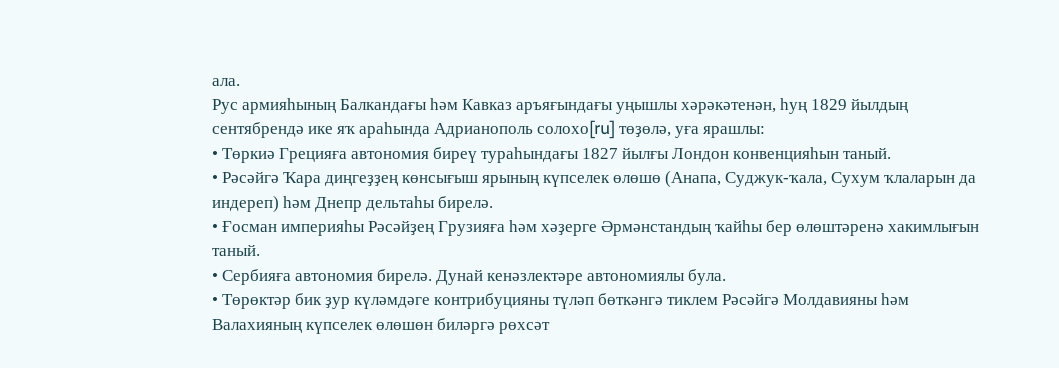ала.
Рус армияһының Балкандағы һәм Кавказ аръяғындағы уңышлы хәрәкәтенән, һуң 1829 йылдың сентябрендә ике яҡ араһында Адрианополь солохо[ru] төҙөлә, уға ярашлы:
• Төркиә Грецияға автономия биреү тураһындағы 1827 йылғы Лондон конвенцияһын таный.
• Рәсәйгә Ҡара диңгеҙҙең көнсығыш ярының күпселек өлөшө (Анапа, Суджук-ҡала, Сухум ҡлаларын да индереп) һәм Днепр дельтаһы бирелә.
• Ғосман империяһы Рәсәйҙең Грузияға һәм хәҙерге Әрмәнстандың ҡайһы бер өлөштәренә хакимлығын таный.
• Сербияға автономия бирелә. Дунай кенәзлектәре автономиялы була.
• Төрөктәр бик ҙур күләмдәге контрибуцияны түләп бөткәнгә тиклем Рәсәйгә Молдавияны һәм Валахияның күпселек өлөшөн биләргә рөхсәт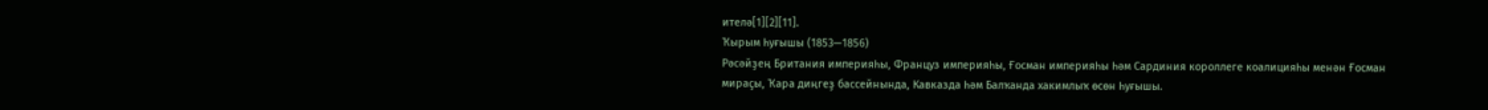ителә[1][2][11].
Ҡырым һуғышы (1853—1856)
Рәсәйҙең Британия империяһы, Француз империяһы, Ғосман империяһы һәм Сардиния короллеге коалицияһы менән Ғосман мираҫы, Ҡара диңгеҙ бассейнында, Кавказда һәм Балҡанда хакимлыҡ өсөн һуғышы.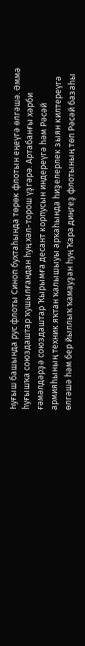Һуғыш башында рус флоты Синоп бухтаһында төрөк флотын еңеүгә өлгәшә. Әммә һуғышҡа союздаштар ҡушылғандан һуң хәл-торош үҙгәрә. Артабанғы хәрби ғәмәлдәрҙә союздаштар Ҡырымға десант корпусын индереүгә һәм Рәсәй армияһының техник яҡтан ҡалышыуы арҡаһында һиҙелерлек зыян килтереүгә өлгәшә һәм бер йыллыҡ ҡамауҙан һуң Ҡара диңгеҙ флотының төп Рәсәй базаһы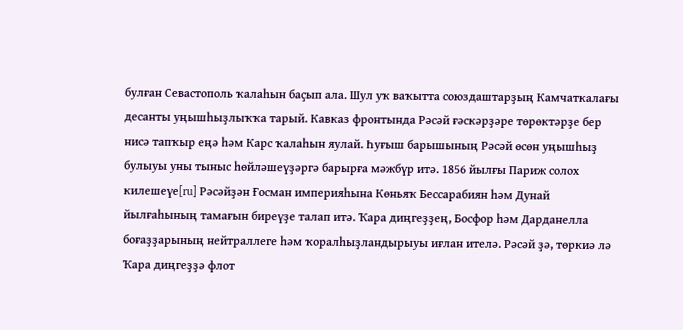булған Севастополь ҡалаһын баҫып ала. Шул уҡ ваҡытта союздаштарҙың Камчаткалағы десанты уңышһыҙлыҡҡа тарый. Кавказ фронтында Рәсәй ғәскәрҙәре төрөктәрҙе бер нисә тапҡыр еңә һәм Карс ҡалаһын яулай. Һуғыш барышының Рәсәй өсөн уңышһыҙ булыуы уны тыныс һөйләшеүҙәргә барырға мәжбүр итә. 1856 йылғы Париж солох килешеүе[ru] Рәсәйҙән Ғосман империяһына Көньяҡ Бессарабиян һәм Дунай йылғаһының тамағын биреүҙе талап итә. Ҡара диңгеҙҙең, Босфор һәм Дарданелла боғаҙҙарының нейтраллеге һәм ҡоралһыҙландырыуы иғлан ителә. Рәсәй ҙә, төркиә лә Ҡара диңгеҙҙә флот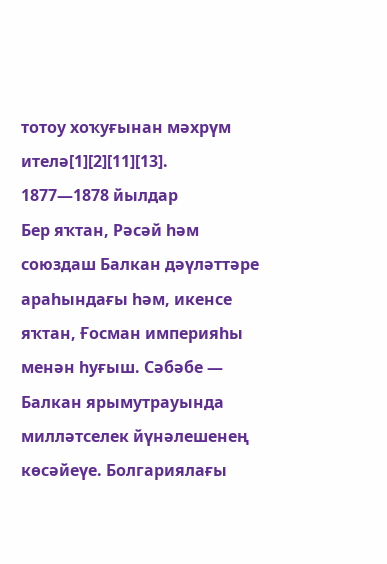тотоу хоҡуғынан мәхрүм ителә[1][2][11][13].
1877—1878 йылдар
Бер яҡтан, Рәсәй һәм союздаш Балкан дәүләттәре араһындағы һәм, икенсе яҡтан, Ғосман империяһы менән һуғыш. Сәбәбе — Балкан ярымутрауында милләтселек йүнәлешенең көсәйеүе. Болгариялағы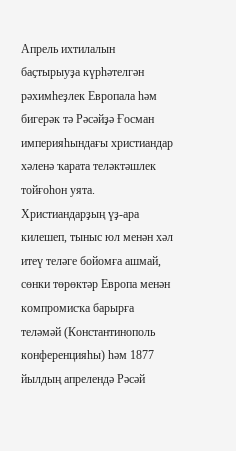Апрель ихтилалын баҫтырыуҙа күрһәтелгән рәхимһеҙлек Европала һәм бигерәк тә Рәсәйҙә Ғосман империяһындағы христиандар хәленә ҡарата теләктәшлек тойғоһон уята. Христиандарҙың үҙ-ара килешеп, тыныс юл менән хәл итеү теләге бойомға ашмай, сөнки төрөктәр Европа менән компромисҡа барырға теләмәй (Константинополь конференцияһы) һәм 1877 йылдың апрелендә Рәсәй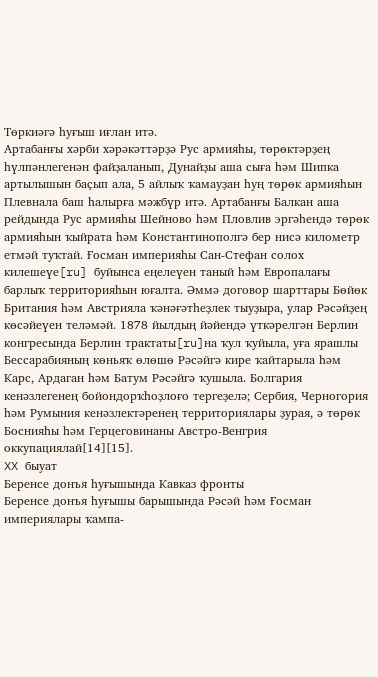Төркиәгә һуғыш иғлан итә.
Артабанғы хәрби хәрәкәттәрҙә Рус армияһы, төрөктәрҙең һүлпәнлегенән файҙаланып, Дунайҙы аша сыға һәм Шипка артылышын баҫып ала, 5 айлыҡ ҡамауҙан һуң төрөк армияһын Плевнала баш һалырға мәжбүр итә. Артабанғы Балкан аша рейдында Рус армияһы Шейново һәм Пловлив эргәһендә төрөк армияһын ҡыйрата һәм Константинополгә бер нисә километр етмәй туҡтай. Ғосман империяһы Сан-Стефан солох килешеүе[ru] буйынса еңелеүен таный һәм Европалағы барлыҡ территорияһын юғалта. Әммә договор шарттары Бөйөк Британия һәм Австрияла ҡәнәғәтһеҙлек тыуҙыра, улар Рәсәйҙең көсәйеүен теләмәй. 1878 йылдың йәйендә үткәрелгән Берлин конгресында Берлин трактаты[ru]на ҡул ҡуйыла, уға ярашлы Бессарабияның көньяҡ өлөшө Рәсәйгә кире ҡайтарыла һәм Карс, Ардаган һәм Батум Рәсәйгә ҡушыла. Болгария кенәзлегенең бойондорҡһоҙлоғо тергеҙелә; Сербия, Черногория һәм Румыния кенәзлектәренең территориялары ҙурая, ә төрөк Боснияһы һәм Герцеговинаны Австро-Венгрия оккупациялай[14][15].
XX быуат
Беренсе донъя һуғышында Кавказ фронты
Беренсе донъя һуғышы барышында Рәсәй һәм Ғосман империялары ҡампа-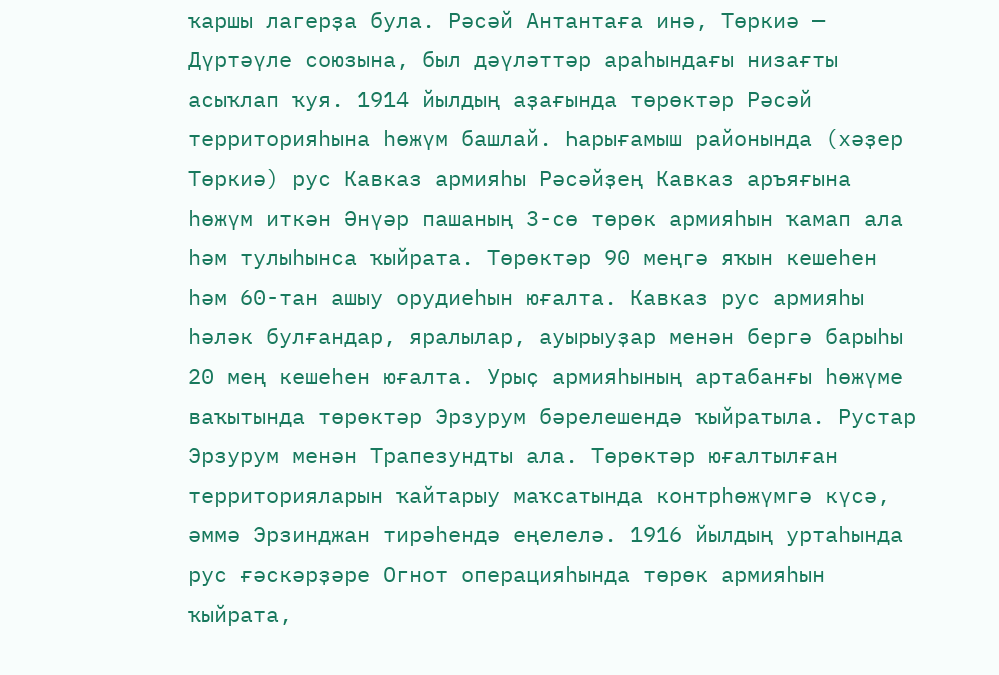ҡаршы лагерҙа була. Рәсәй Антантаға инә, Төркиә — Дүртәүле союзына, был дәүләттәр араһындағы низағты асыҡлап ҡуя. 1914 йылдың аҙағында төрөктәр Рәсәй территорияһына һөжүм башлай. Һарығамыш районында (хәҙер Төркиә) рус Кавказ армияһы Рәсәйҙең Кавказ аръяғына һөжүм иткән Әнүәр пашаның 3-сө төрөк армияһын ҡамап ала һәм тулыһынса ҡыйрата. Төрөктәр 90 меңгә яҡын кешеһен һәм 60-тан ашыу орудиеһын юғалта. Кавказ рус армияһы һәләк булғандар, яралылар, ауырыуҙар менән бергә барыһы 20 мең кешеһен юғалта. Урыҫ армияһының артабанғы һөжүме ваҡытында төрөктәр Эрзурум бәрелешендә ҡыйратыла. Рустар Эрзурум менән Трапезундты ала. Төрөктәр юғалтылған территорияларын ҡайтарыу маҡсатында контрһөжүмгә күсә, әммә Эрзинджан тирәһендә еңелелә. 1916 йылдың уртаһында рус ғәскәрҙәре Огнот операцияһында төрөк армияһын ҡыйрата,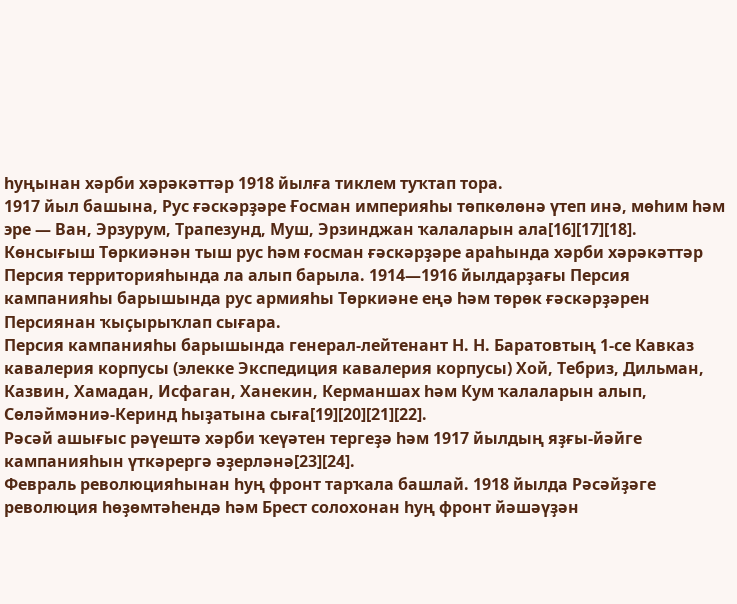һуңынан хәрби хәрәкәттәр 1918 йылға тиклем туҡтап тора.
1917 йыл башына, Рус ғәскәрҙәре Ғосман империяһы төпкөлөнә үтеп инә, мөһим һәм эре — Ван, Эрзурум, Трапезунд, Муш, Эрзинджан ҡалаларын ала[16][17][18].
Көнсығыш Төркиәнән тыш рус һәм ғосман ғәскәрҙәре араһында хәрби хәрәкәттәр Персия территорияһында ла алып барыла. 1914—1916 йылдарҙағы Персия кампанияһы барышында рус армияһы Төркиәне еңә һәм төрөк ғәскәрҙәрен Персиянан ҡыҫырыҡлап сығара.
Персия кампанияһы барышында генерал-лейтенант Н. Н. Баратовтың 1-се Кавказ кавалерия корпусы (элекке Экспедиция кавалерия корпусы) Хой, Тебриз, Дильман, Казвин, Хамадан, Исфаган, Ханекин, Керманшах һәм Кум ҡалаларын алып, Сөләймәниә-Керинд һыҙатына сыға[19][20][21][22].
Рәсәй ашығыс рәүештә хәрби ҡеүәтен тергеҙә һәм 1917 йылдың яҙғы-йәйге кампанияһын үткәрергә әҙерләнә[23][24].
Февраль революцияһынан һуң фронт тарҡала башлай. 1918 йылда Рәсәйҙәге революция һөҙөмтәһендә һәм Брест солохонан һуң фронт йәшәүҙән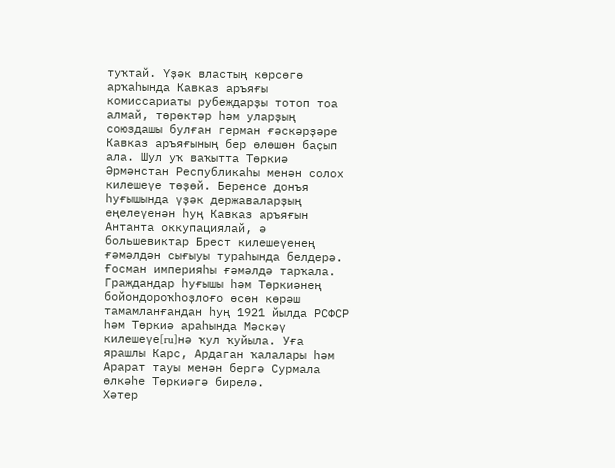туҡтай. Үҙәк властың көрсөгө арҡаһында Кавказ аръяғы комиссариаты рубеждарҙы тотоп тоа алмай, төрөктәр һәм уларҙың союздашы булған герман ғәскәрҙәре Кавказ аръяғының бер өлөшөн баҫып ала. Шул уҡ ваҡытта Төркиә Әрмәнстан Республикаһы менән солох килешеүе төҙөй. Беренсе донъя һуғышында үҙәк державаларҙың еңелеүенән һуң Кавказ аръяғын Антанта оккупациялай, ә большевиктар Брест килешеүенең ғәмәлдән сығыуы тураһында белдерә. Ғосман империяһы ғәмәлдә тарҡала.
Граждандар һуғышы һәм Төркиәнең бойондороҡһоҙлоғо өсөн көрәш тамамланғандан һуң 1921 йылда РСФСР һәм Төркиә араһында Мәскәү килешеүе[ru]нә ҡул ҡуйыла. Уға ярашлы Карс, Ардаган ҡалалары һәм Арарат тауы менән бергә Сурмала өлкәһе Төркиәгә бирелә.
Хәтер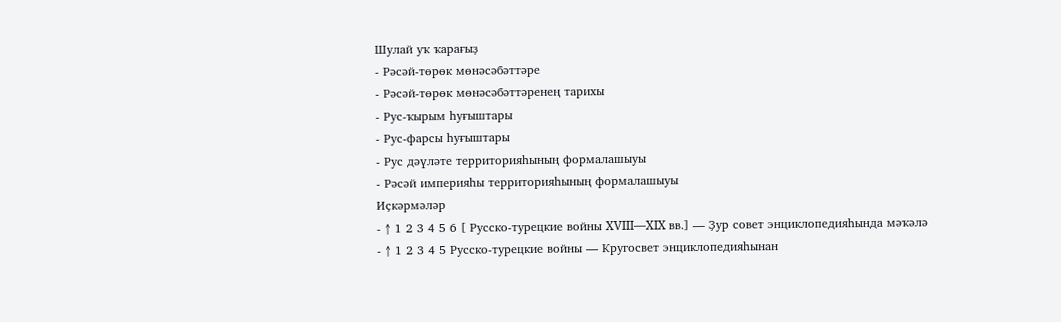Шулай уҡ ҡарағыҙ
- Рәсәй-төрөк мөнәсәбәттәре
- Рәсәй-төрөк мөнәсәбәттәренең тарихы
- Рус-ҡырым һуғыштары
- Рус-фарсы һуғыштары
- Рус дәүләте территорияһының формалашыуы
- Рәсәй империяһы территорияһының формалашыуы
Иҫкәрмәләр
- ↑ 1 2 3 4 5 6 [ Русско-турецкие войны XVIII—XIX вв.] — Ҙур совет энциклопедияһында мәҡәлә
- ↑ 1 2 3 4 5 Русско-турецкие войны — Кругосвет энциклопедияһынан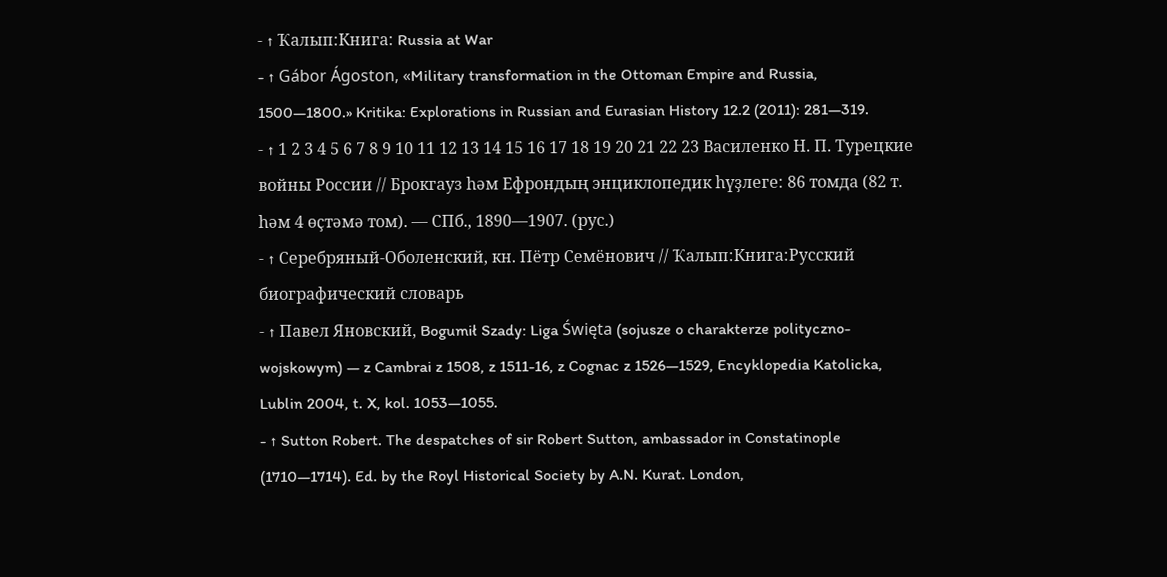- ↑ Ҡалып:Книга: Russia at War
- ↑ Gábor Ágoston, «Military transformation in the Ottoman Empire and Russia, 1500—1800.» Kritika: Explorations in Russian and Eurasian History 12.2 (2011): 281—319.
- ↑ 1 2 3 4 5 6 7 8 9 10 11 12 13 14 15 16 17 18 19 20 21 22 23 Василенко Н. П. Турецкие войны России // Брокгауз һәм Ефрондың энциклопедик һүҙлеге: 86 томда (82 т. һәм 4 өҫтәмә том). — СПб., 1890—1907. (рус.)
- ↑ Серебряный-Оболенский, кн. Пётр Семёнович // Ҡалып:Книга:Русский биографический словарь
- ↑ Павел Яновский, Bogumił Szady: Liga Święta (sojusze o charakterze polityczno-wojskowym) — z Cambrai z 1508, z 1511-16, z Cognac z 1526—1529, Encyklopedia Katolicka, Lublin 2004, t. X, kol. 1053—1055.
- ↑ Sutton Robert. The despatches of sir Robert Sutton, ambassador in Constatinople (1710—1714). Ed. by the Royl Historical Society by A.N. Kurat. London,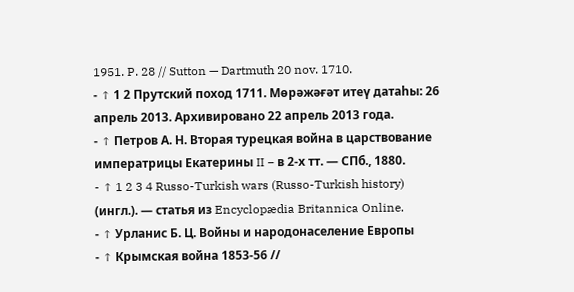1951. P. 28 // Sutton — Dartmuth 20 nov. 1710.
- ↑ 1 2 Прутский поход 1711. Мөрәжәғәт итеү датаһы: 26 апрель 2013. Архивировано 22 апрель 2013 года.
- ↑ Петров А. Н. Вторая турецкая война в царствование императрицы Екатерины II − в 2-х тт. — СПб., 1880.
- ↑ 1 2 3 4 Russo-Turkish wars (Russo-Turkish history) (ингл.). — статья из Encyclopædia Britannica Online.
- ↑ Урланис Б. Ц. Войны и народонаселение Европы
- ↑ Крымская война 1853-56 //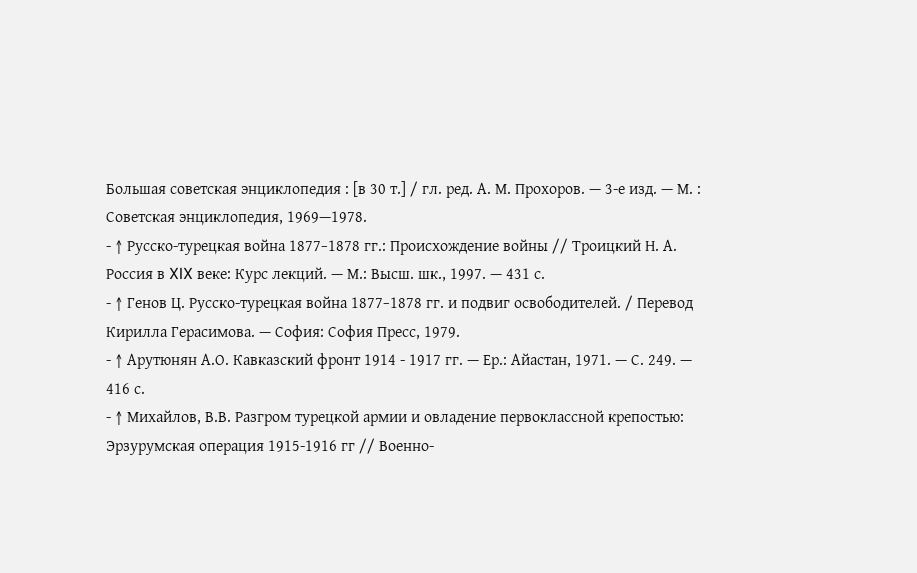Большая советская энциклопедия : [в 30 т.] / гл. ред. А. М. Прохоров. — 3-е изд. — М. : Советская энциклопедия, 1969—1978.
- ↑ Русско-турецкая война 1877−1878 гг.: Происхождение войны // Троицкий Н. А. Россия в XIX веке: Курс лекций. — М.: Высш. шк., 1997. — 431 с.
- ↑ Генов Ц. Русско-турецкая война 1877−1878 гг. и подвиг освободителей. / Перевод Кирилла Герасимова. — София: София Пресс, 1979.
- ↑ Арутюнян А.О. Кавказский фронт 1914 - 1917 гг. — Ер.: Айастан, 1971. — С. 249. — 416 с.
- ↑ Михайлов, В.В. Разгром турецкой армии и овладение первоклассной крепостью: Эрзурумская операция 1915-1916 гг // Военно-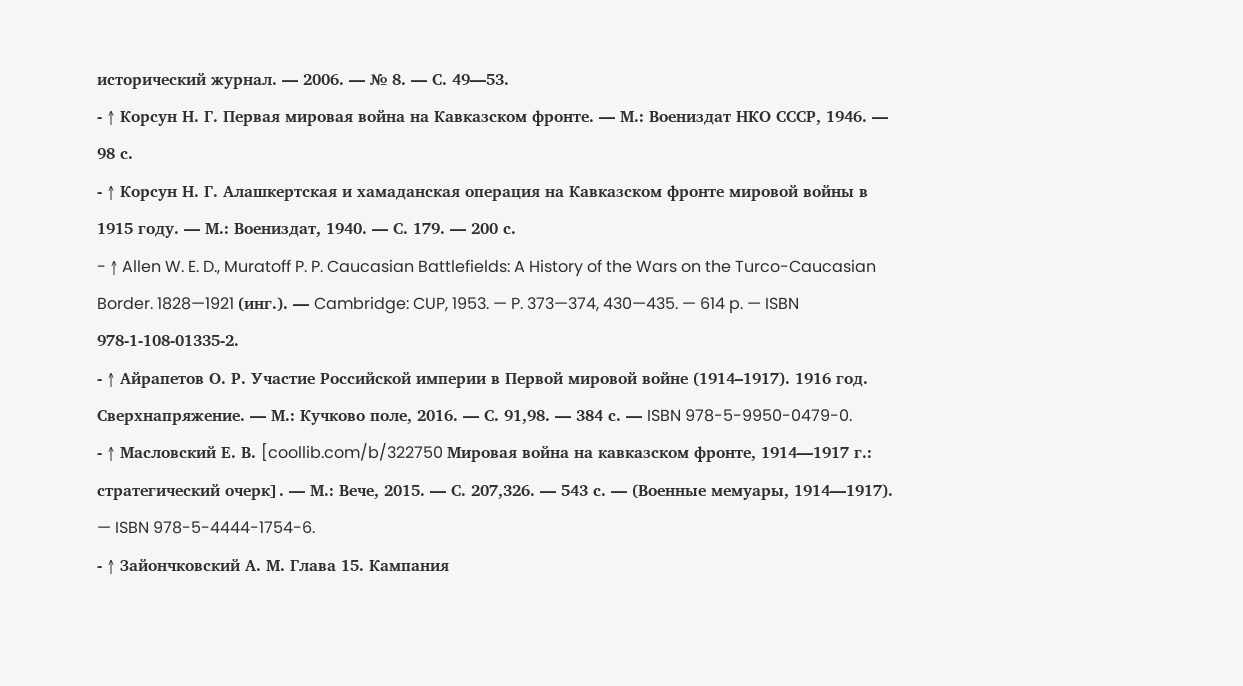исторический журнал. — 2006. — № 8. — С. 49—53.
- ↑ Корсун Н. Г. Первая мировая война на Кавказском фронте. — М.: Воениздат НКО СССР, 1946. — 98 с.
- ↑ Корсун Н. Г. Алашкертская и хамаданская операция на Кавказском фронте мировой войны в 1915 году. — М.: Воениздат, 1940. — С. 179. — 200 с.
- ↑ Allen W. E. D., Muratoff P. P. Caucasian Battlefields: A History of the Wars on the Turco-Caucasian Border. 1828—1921 (инг.). — Cambridge: CUP, 1953. — P. 373—374, 430—435. — 614 p. — ISBN 978-1-108-01335-2.
- ↑ Айрапетов О. Р. Участие Российской империи в Первой мировой войне (1914–1917). 1916 год. Сверхнапряжение. — М.: Кучково поле, 2016. — С. 91,98. — 384 с. — ISBN 978-5-9950-0479-0.
- ↑ Масловский Е. В. [coollib.com/b/322750 Мировая война на кавказском фронте, 1914—1917 г.: стратегический очерк]. — М.: Вече, 2015. — С. 207,326. — 543 с. — (Военные мемуары, 1914—1917). — ISBN 978-5-4444-1754-6.
- ↑ Зайончковский А. М. Глава 15. Кампания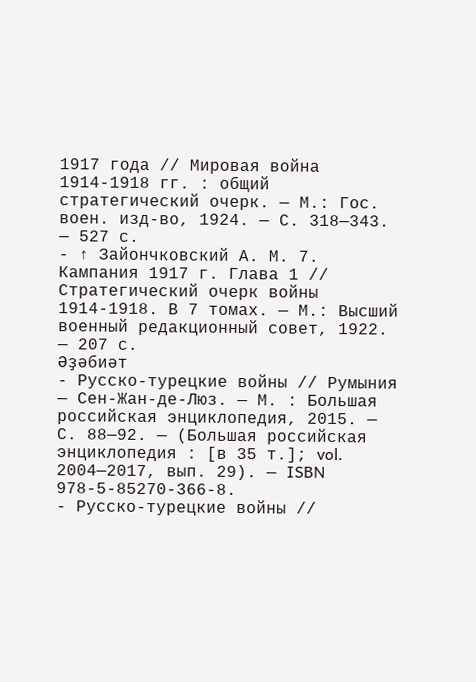1917 года // Мировая война 1914-1918 гг. : общий стратегический очерк. — М.: Гос. воен. изд-во, 1924. — С. 318—343. — 527 с.
- ↑ Зайончковский А. М. 7. Кампания 1917 г. Глава 1 // Стратегический очерк войны 1914-1918. В 7 томах. — М.: Высший военный редакционный совет, 1922. — 207 с.
Әҙәбиәт
- Русско-турецкие войны // Румыния — Сен-Жан-де-Люз. — М. : Большая российская энциклопедия, 2015. — С. 88—92. — (Большая российская энциклопедия : [в 35 т.]; vol. 2004—2017, вып. 29). — ISBN 978-5-85270-366-8.
- Русско-турецкие войны //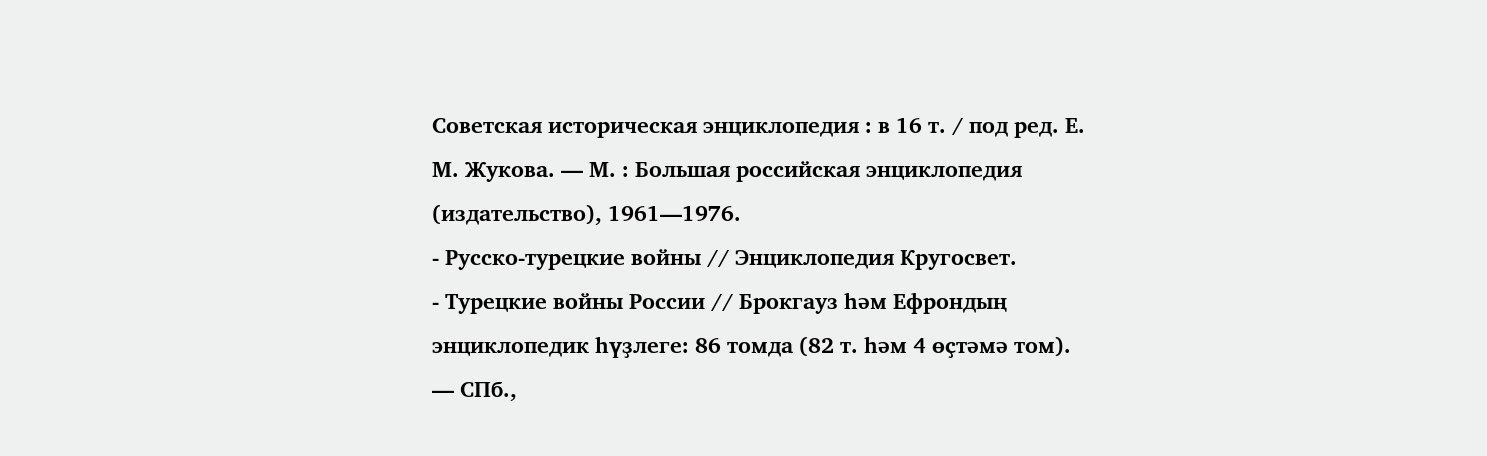Советская историческая энциклопедия : в 16 т. / под ред. Е. М. Жукова. — М. : Большая российская энциклопедия (издательство), 1961—1976.
- Русско-турецкие войны // Энциклопедия Кругосвет.
- Турецкие войны России // Брокгауз һәм Ефрондың энциклопедик һүҙлеге: 86 томда (82 т. һәм 4 өҫтәмә том). — СПб.,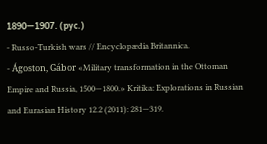1890—1907. (рус.)
- Russo-Turkish wars // Encyclopædia Britannica.
- Ágoston, Gábor «Military transformation in the Ottoman Empire and Russia, 1500—1800.» Kritika: Explorations in Russian and Eurasian History 12.2 (2011): 281—319.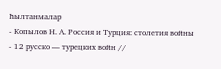Һылтанмалар
- Копылов Н. А. Россия и Турция: столетия войны
- 12 русско ― турецких войн //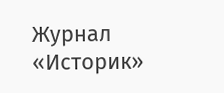Журнал «Историк»